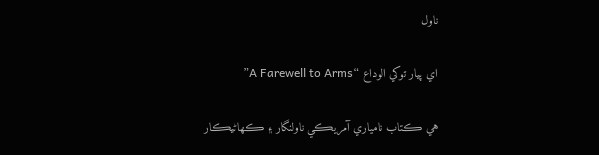ناول

اي پيار توکي الوداع “A Farewell to Arms”

هي ڪتاب نامياري آمريڪي ناولنگار ۽ ڪهاڻيڪار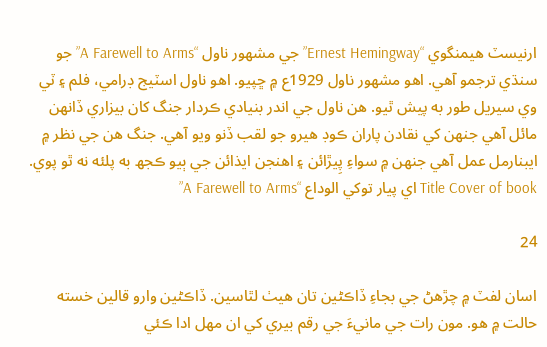ارنيسٽ هيمنگوي “Ernest Hemingway” جي مشهور ناول “A Farewell to Arms” جو سنڌي ترجمو آهي. اهو مشهور ناول 1929ع ۾ ڇپيو. اهو ناول اسٽيج ڊرامي، فلم ۽ ٽي وي سيريل طور به پيش ٿيو. هن ناول جي اندر بنيادي ڪردار جنگ کان بيزاري ڏانهن مائل آهي جنهن کي نقادن پاران ڪوڊ هيرو جو لقب ڏنو ويو آهي. جنگ هن جي نظر ۾ ايبنارمل عمل آهي جنهن ۾ سواءِ پِيڙائن ۽ اهنجن ايذائن جي ٻيو ڪجھ به پلئه نه ٿو پوي.
Title Cover of book اي پيار توکي الوداع “A Farewell to Arms”

24

اسان لفٽ ۾ چڙهڻ جي بجاءِ ڏاڪڻين تان هيٺ لٿاسين. ڏاڪڻين وارو قالين خسته حالت ۾ هو. مون رات جي مانيءَ جي رقم بيري کي ان مهل ادا ڪئي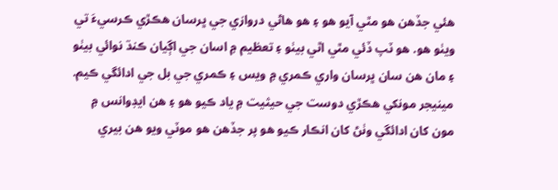هئي جڏهن هو مٿي آيو هو ۽ هو هاڻي دروازي جي ڀرسان هڪڙي ڪرسيءَ تي ويٺو هو. هو ٽپ ڏئي مٿي اٿي بيٺو ۽ تعظيم ۾ اسان جي اڳيان ڪنڌ نوائي بيٺو ۽ مان هن سان ڀرسان واري ڪمري ۾ ويس ۽ ڪمري جي بل جي ادائگي ڪيم. مينيجر مونکي هڪڙي دوست جي حيثيت ۾ ياد ڪيو هو ۽ هن ايڊوانس ۾ مون کان ادائگي وٺڻ کان انڪار ڪيو هو پر جڏهن هو موٽي ويو هن بيري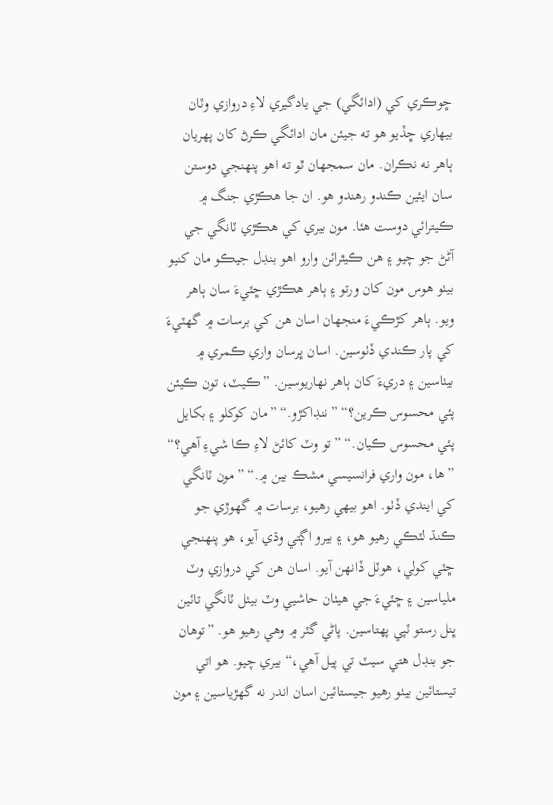ڇوڪري کي (ادائگي) جي يادگيري لاءِ دروازي وٽان بيهاري ڇڏيو هو ته جيئن مان ادائگي ڪرڻ کان پهريان ٻاهر نه نڪران. مان سمجهان ٿو ته اهو پنهنجي دوستن سان ايئين ڪندو رهندو هو. ان جا هڪڙي جنگ ۾ ڪيترائي دوست هئا. مون بيري کي هڪڙي ٽانگي جي آڻڻ جو چيو ۽ هن ڪيٿرائن وارو اهو بنڊل جيڪو مان کنيو بيٺو هوس مون کان ورتو ۽ ٻاهر هڪڙي ڇٽيءَ سان ٻاهر ويو. ٻاهر کڙڪيءَ منجهان اسان هن کي برسات ۾ گهٽيءَ کي پار ڪندي ڏٺوسين. اسان ڀرسان واري ڪمري ۾ بيٺاسين ۽ دريءَ کان ٻاهر نهاريوسين. ”ڪيٽ، تون ڪيئن پئي محسوس ڪرين؟“ ”ننڊاکڙو.“ ”مان کوکلو ۽ بکايل پئي محسوس ڪيان.“ ”تو وٽ کائڻ لاءِ ڪا شيءِ آهي؟“ ”ها، مون واري فرانسيسي مشڪ بين ۾.“ ”مون ٽانگي کي ايندي ڏٺو. اهو بيهي رهيو، برسات ۾ گهوڙي جو ڪنڌ لٽڪي رهيو هو، ۽ بيرو اڳتي وڌي آيو، هو پنهنجي ڇٽي کولي، هوٽل ڏانهن آيو. اسان هن کي دروازي وٽ ملياسين ۽ ڇٽيءَ جي هيٺان حاشيي وٽ بيٺل ٽانگي تائين ڀنل رستو ٽپي پهتاسين. پاڻي گٽر ۾ وهي رهيو هو. ”توهان جو بنڊل هتي سيٽ تي پيل آهي،“ بيري چيو. هو اتي تيستائين بيٺو رهيو جيستائين اسان اندر نه گهڙياسين ۽ مون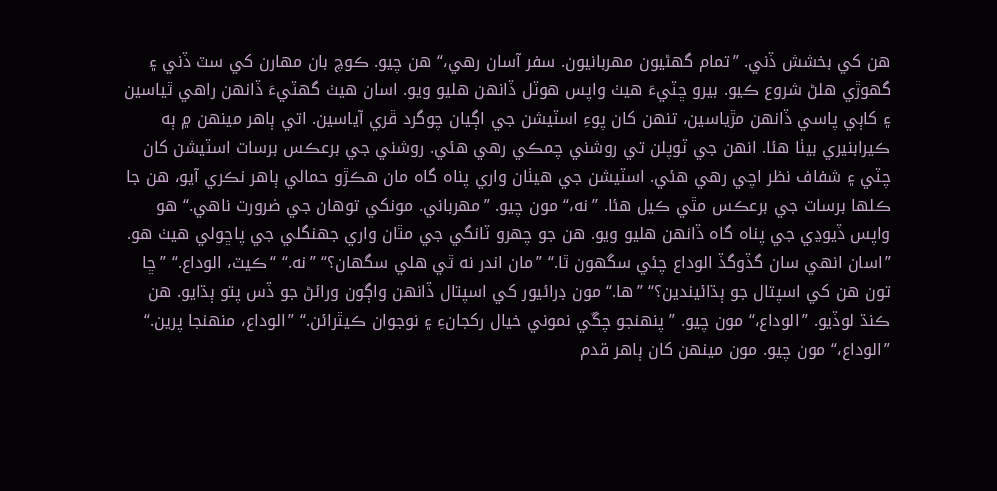هن کي بخشش ڏني. ”تمام گهڻيون مهربانيون. سفر آسان رهي،“ هن چيو. ڪوچ بان مهارن کي سٽ ڏني ۽ گهوڙي هلڻ شروع ڪيو. بيرو ڇٽيءَ هيٺ واپس هوٽل ڏانهن هليو ويو. اسان هيٺ گهٽيءَ ڏانهن راهي ٿياسين ۽ کاٻي پاسي ڏانهن مڙياسين، تنهن کان پوءِ اسٽيشن جي اڳيان چوگرد ڦري آياسين. اتي ٻاهر مينهن ۾ ٻه ڪيرابنيري بيٺا هئا. انهن جي ٽوپلن تي روشني چمڪي رهي هئي. روشني جي برعڪس برسات اسٽيشن کان چٽي ۽ شفاف نظر اچي رهي هئي. اسٽيشن جي هيٺان واري پناه گاه مان هڪڙو حمالي ٻاهر نڪري آيو، هن جا ڪلها برسات جي برعڪس مٿي ڪيل هئا. ”نه،“ مون چيو. ”مهرباني. مونکي توهان جي ضرورت ناهي.“ هو واپس ڏيوڍي جي پناه گاه ڏانهن هليو ويو. هن جو چهرو ٽانگي جي مٿان واري جهنگلي جي پاڇولي هيٺ هو. ”اسان انهي سان گڏوگڏ الوداع چئي سگهون ٿا.“ ”مان اندر نه ٿي هلي سگهان؟“ ”نه.“ “ڪيٽ، الوداع.“ ”ڇا تون هن کي اسپتال جو ٻڌائيندين؟“ ”ها.“ مون ڊرائيور کي اسپتال ڏانهن واڳون ورائڻ جو ڏس پتو ٻڌايو. هن ڪنڌ لوڏيو. ”الوداع،“ مون چيو. ”پنهنجو چڱي نموني خيال رکجانءِ ۽ نوجوان ڪيٿرائن.“ ”الوداع، منهنجا پرين.“ ”الوداع،“ مون چيو. مون مينهن کان ٻاهر قدم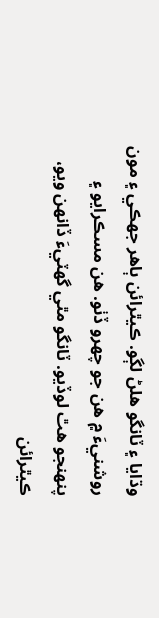وڌايا ۽ ٽانگو هلڻ لڳو. ڪيٿرائن ٻاهر جهڪي ۽ مون روشنيءَ ۾ هن جو چهرو ڏٺو. هن مسڪرايو ۽ پنهنجو هٿ لوڏيو. ٽانگو مٿي گهٽيءَ ڏانهن ويو، ڪيٿرائن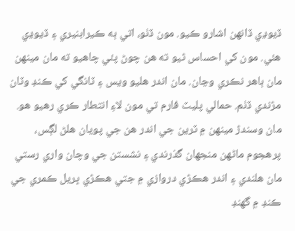ڏيوڍي ڏانهن اشارو ڪيو. مون ڏٺو، اتي ٻه ڪيرابنيري ۽ ڏيوڍي هئي. مون کي احساس ٿيو ته هن چوڻ پئي چاهيو ته مان مينهن مان ٻاهر نڪري وڃان. مان اندر هليو ويس ۽ ٽانگي کي ڪنڊ وٽان مڙندي ڏٺم. حمالي پليٽ فارم تي مون لاءِ انتطار ڪري رهيو هو. مان وسندڙ مينهن ۾ ٽرين جي اندر هن جي پويان هلڻ لڳس، پرهجوم ماڻهن منجهان گذرندي ۽ نشستن جي وچان واري رستي مان هلندي ۽ اندر هڪڙي دروازي ۾ جتي هڪڙي ڀريل ڪمري جي ڪنڊ ۾ گهنڊ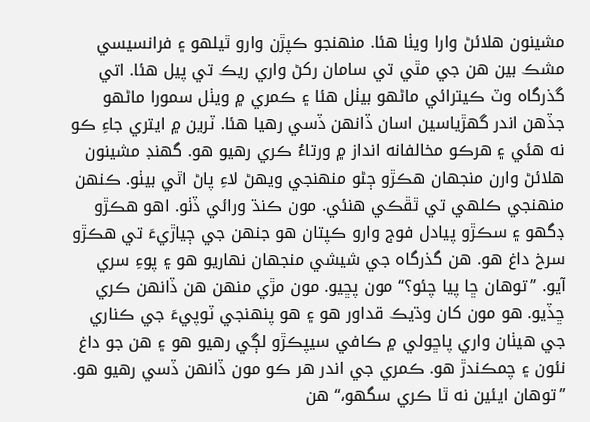مشينون هلائڻ وارا ويٺا هئا. منهنجو ڪپڙن وارو ٿيلهو ۽ فرانسيسي مشڪ بين هن جي مٿي تي سامان رکڻ واري ريڪ تي پيل هئا. اتي گذرگاه وٽ ڪيترائي ماڻهو بيٺل هئا ۽ ڪمري ۾ ويٺل سمورا ماڻهو جڏهن اندر گهڙياسين اسان ڏانهن ڏسي رهيا هئا. ٽرين ۾ ايتري جاءِ ڪو نه هئي ۽ هرڪو مخالفانه انداز ۾ ورتاءُ ڪري رهيو هو. گهنڊ مشينون هلائڻ وارن منجهان هڪڙو ڄڻو منهنجي ويهڻ لاءِ پاڻ اٿي بيٺو. ڪنهن منهنجي ڪلهي تي ٿڦڪي هنئي. مون ڪنڌ ورائي ڏٺو. اهو هڪڙو ڊگهو ۽ سڪڙو پيادل فوج وارو ڪپتان هو جنهن جي ڄياڙيءَ تي هڪڙو سرخ داغ هو. هن گذرگاه جي شيشي منجهان نهاريو هو ۽ پوءِ سري آيو. ”توهان ڇا پيا چئو؟“ مون پڇيو. مون مڙي منهن هن ڏانهن ڪري ڇڏيو. هو مون کان وڌيڪ قداور هو ۽ هو پنهنجي ٽوپيءَ جي ڪناري جي هيٺان واري پاڇولي ۾ ڪافي سيپڪڙو لڳي رهيو هو ۽ هن جو داغ نئون ۽ چمڪندڙ هو. ڪمري جي اندر هر ڪو مون ڏانهن ڏسي رهيو هو. ”توهان ايئين نه ٿا ڪري سگهو،“ هن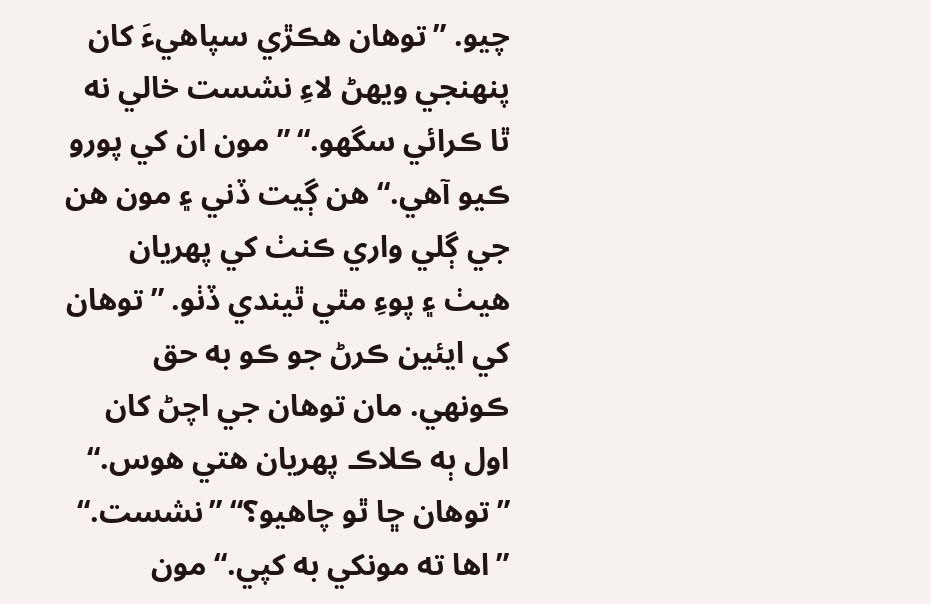چيو. ”توهان هڪڙي سپاهيءَ کان پنهنجي ويهڻ لاءِ نشست خالي نه ٿا ڪرائي سگهو.“ ”مون ان کي پورو ڪيو آهي.“ هن ڳيت ڏني ۽ مون هن جي ڳلي واري ڪنٺ کي پهريان هيٺ ۽ پوءِ مٿي ٿيندي ڏٺو. ”توهان کي ايئين ڪرڻ جو ڪو به حق ڪونهي. مان توهان جي اچڻ کان اول ٻه ڪلاڪ پهريان هتي هوس.“ ”توهان ڇا ٿو چاهيو؟“ ”نشست.“ ”اها ته مونکي به کپي.“ مون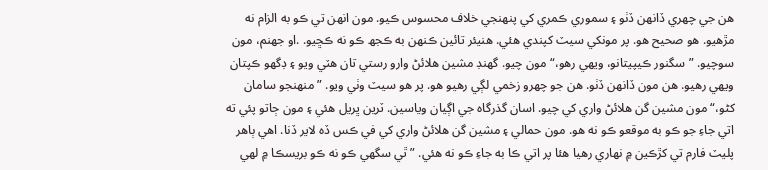هن جي چهري ڏانهن ڏٺو ۽ سموري ڪمري کي پنهنجي خلاف محسوس ڪيو. مون انهن تي ڪو به الزام نه مڙهيو. هو صحيح هو. پر مونکي سيٽ کپندي هئي. هنيئر تائين ڪنهن به ڪجھ ڪو نه ڪڇيو. .او جهنم، مون سوچيو. ”سگنور ڪيپيتانو، ويهي رهو،“ مون چيو. گهنڊ مشين هلائڻ وارو رستي تان هٽي ويو ۽ ڊگهو ڪپتان ويهي رهيو. هن مون ڏانهن ڏٺو. هن جو چهرو زخمي لڳي رهيو هو. پر هو سيٽ وٺي ويو. ”منهنجو سامان کڻو،“ مون مشين گن هلائڻ واري کي چيو. اسان گذرگاه جي اڳيان وياسين. ٽرين ڀريل هئي ۽ مون ڄاتو پئي ته اتي جاءِ جو ڪو به موقعو ڪو نه هو. مون حمالي ۽ مشين گن هلائڻ واري کي في ڪس ڏه لاير ڏنا. اهي ٻاهر پليٽ فارم تي کڙڪين ۾ نهاري رهيا هئا پر اتي ڪا به جاءِ ڪو نه هئي. ”ٿي سگهي ڪو نه ڪو بريسڪا ۾ لهي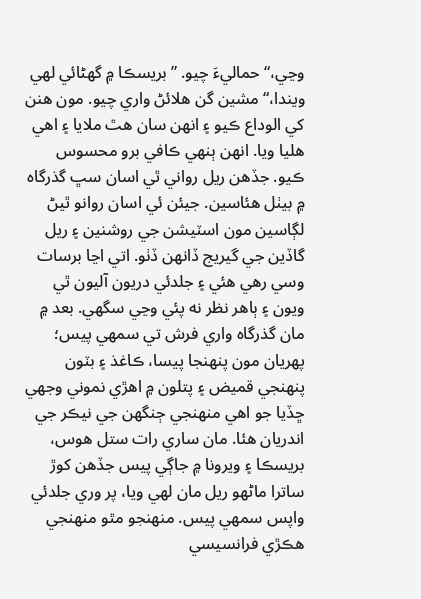وڃي،“ حماليءَ چيو. ”بريسڪا ۾ گهڻائي لهي ويندا،“ مشين گن هلائڻ واري چيو. مون هنن کي الوداع ڪيو ۽ انهن سان هٿ ملايا ۽ اهي هليا ويا. انهن ٻنهي ڪافي برو محسوس ڪيو. جڏهن ريل رواني ٿي اسان سڀ گذرگاه ۾ بيٺل هئاسين. جيئن ئي اسان روانو ٿيڻ لڳاسين مون اسٽيشن جي روشنين ۽ ريل گاڏين جي گيريج ڏانهن ڏٺو. اتي اڃا برسات وسي رهي هئي ۽ جلدئي دريون آليون ٿي ويون ۽ ٻاهر نظر نه پئي وڃي سگهي. بعد ۾ مان گذرگاه واري فرش تي سمهي پيس؛ پهريان مون پنهنجا پيسا، ڪاغذ ۽ بٽون پنهنجي قميض ۽ پتلون ۾ اهڙي نموني وجهي ڇڏيا جو اهي منهنجي ڄنگهن جي نيڪر جي اندريان هئا. مان ساري رات ستل هوس، بريسڪا ۽ ويرونا ۾ جاڳي پيس جڏهن کوڙ ساترا ماڻهو ريل مان لهي ويا، پر وري جلدئي واپس سمهي پيس. منهنجو مٿو منهنجي هڪڙي فرانسيسي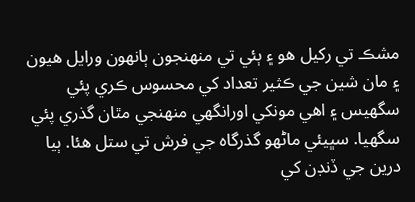مشڪ تي رکيل هو ۽ ٻئي تي منهنجون ٻانهون ورايل هيون ۽ مان شين جي ڪثير تعداد کي محسوس ڪري پئي سگهيس ۽ اهي مونکي اورانگهي منهنجي مٿان گذري پئي سگهيا. سڀيئي ماڻهو گذرگاه جي فرش تي ستل هئا. ٻيا درين جي ڏنڊن کي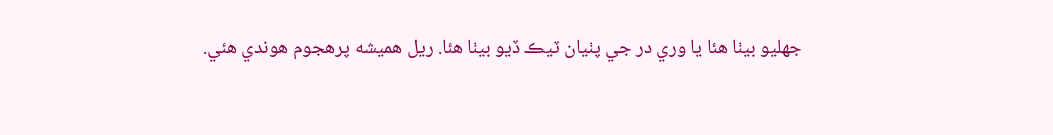جهليو بيٺا هئا يا وري در جي پٺيان ٽيڪ ڏيو بيٺا هئا. ريل هميشه پرهجوم هوندي هئي.